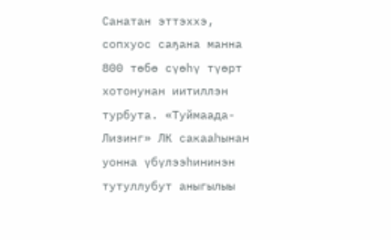Санатан эттэххэ, сопхуос саҕана манна 800 төбө сүөһү түөрт хотонунан иитиллэн турбута. «Туймаада-Лизинг» ЛК сакааһынан уонна үбүлээһининэн тутуллубут аныгылыы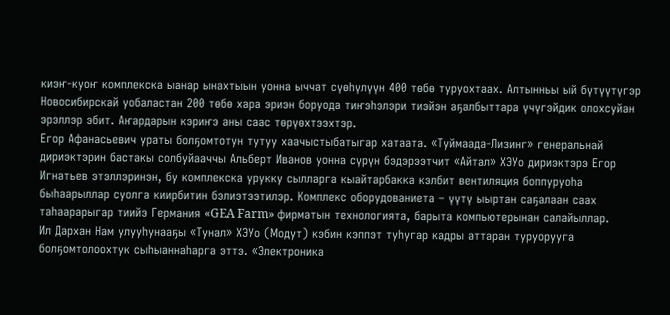киэҥ-куоҥ комплекска ыанар ынахтыын уонна ыччат сүөһүлүүн 400 төбө туруохтаах. Алтынньы ый бүтүүтүгэр Новосибирскай уобаластан 200 төбө хара эриэн боруода тиҥэһэлэри тиэйэн аҕалбыттара үчүгэйдик олохсуйан эрэллэр эбит. Аҥардарын кэриҥэ аны саас төрүөхтээхтэр.
Егор Афанасьевич ураты болҕомтотун тутуу хаачыстыбатыгар хатаата. «Туймаада-Лизинг» генеральнай дириэктэрин бастакы солбуйааччы Альберт Иванов уонна сүрүн бэдэрээтчит «Айтал» ХЭУо дириэктэрэ Егор Игнатьев этэллэринэн, бу комплекска урукку сылларга кыайтарбакка кэлбит вентиляция боппуруоһа быһаарыллар суолга киирбитин бэлиэтээтилэр. Комплекс оборудованиета – үүтү ыыртан саҕалаан саах таһаарарыгар тиийэ Германия «GEA Farm» фирматын технологията, барыта компьютерынан салайыллар.
Ил Дархан Нам улууһунааҕы «Тунал» ХЭУо (Модут) кэбин кэппэт туһугар кадры аттаран туруорууга болҕомтолоохтук сыһыаннаһарга эттэ. «Электроника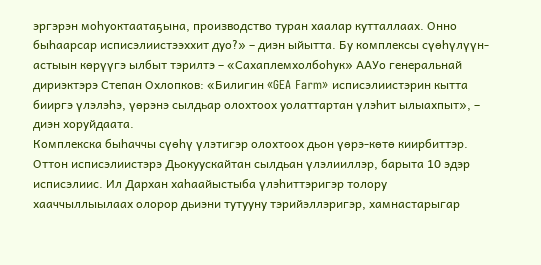эргэрэн моһуоктаатаҕына, производство туран хаалар кутталлаах. Онно быһаарсар исписэлиистээххит дуо?» – диэн ыйытта. Бу комплексы сүөһүлүүн-астыын көрүүгэ ылбыт тэрилтэ – «Сахаплемхолбоһук» ААУо генеральнай дириэктэрэ Степан Охлопков: «Билигин «GEA Farm» исписэлиистэрин кытта бииргэ үлэлэһэ, үөрэнэ сылдьар олохтоох уолаттартан үлэһит ылыахпыт», – диэн хоруйдаата.
Комплекска быһаччы сүөһү үлэтигэр олохтоох дьон үөрэ-көтө киирбиттэр. Оттон исписэлиистэрэ Дьокуускайтан сылдьан үлэлииллэр, барыта 10 эдэр исписэлиис. Ил Дархан хаһаайыстыба үлэһиттэригэр толору хааччыллыылаах олорор дьиэни тутууну тэрийэллэригэр, хамнастарыгар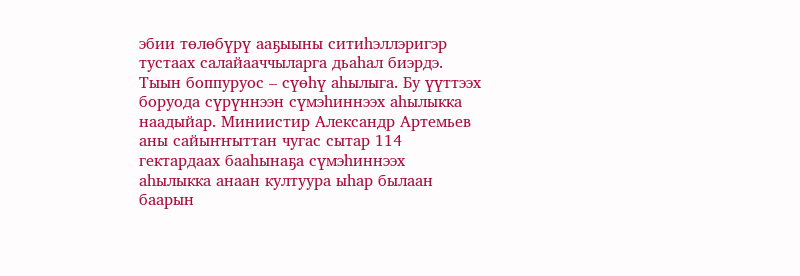эбии төлөбүрү ааҕыыны ситиһэллэригэр тустаах салайааччыларга дьаһал биэрдэ.
Тыын боппуруос – сүөһү аһылыга. Бу үүттээх боруода сүрүннээн сүмэһиннээх аһылыкка наадыйар. Миниистир Александр Артемьев аны сайыҥҥыттан чугас сытар 114 гектардаах бааһынаҕа сүмэһиннээх аһылыкка анаан култуура ыһар былаан баарын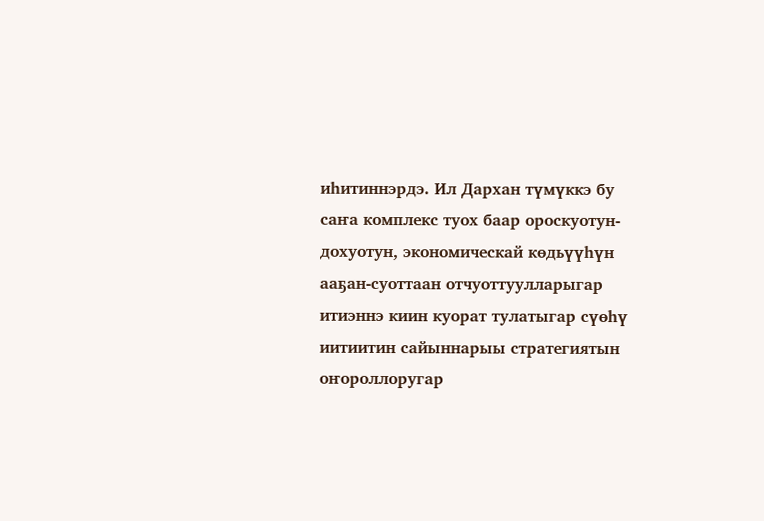иһитиннэрдэ. Ил Дархан түмүккэ бу саҥа комплекс туох баар ороскуотун-дохуотун, экономическай көдьүүһүн ааҕан-суоттаан отчуоттуулларыгар итиэннэ киин куорат тулатыгар сүөһү иитиитин сайыннарыы стратегиятын оҥороллоругар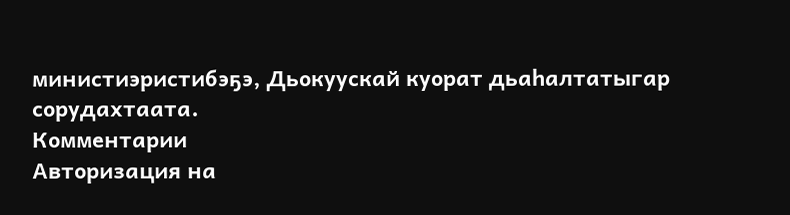министиэристибэҕэ, Дьокуускай куорат дьаһалтатыгар сорудахтаата.
Комментарии
Авторизация на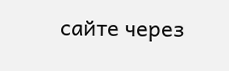сайте через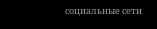социальные сети